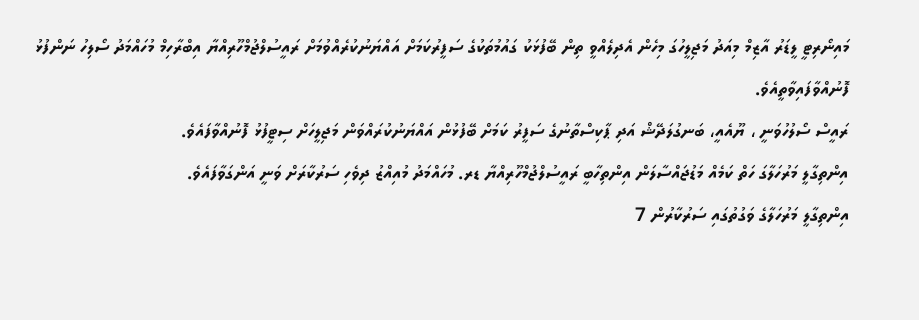މައިނޯރިޓީ ލީޑަރު އާޒިމް މިއަދު މަޖިލީހުގަ މިހެން އެދިލެއްވީ ތިން ބޭފުޅަކު ގައުމުތަކުގެ ސަފީރުކަމަށް އައްޔަނުކުރެއްވުމަށް ރައީސުލްޖުމްހޫރިއްޔާ އިބްރާހިމް މުހައްމަދު ސޯލިހު ނަންފުޅު ފޮނުއްވާފައިވާތީއެވެ.
ރައީސް ސޯލުހުވަނީ ، ޔޫއެއީ، ބަނގުލަދޭޝް އަދި ޕާކިސްތާނުގެ ސަފީރު ކަމަށް ބޭފުޅުން އައްޔަނުކުރައްވަން މަޖިލީހަށް ސިޓީފުޅު ފޮނުއްވާފައެވެ.
އިންތިގާލީ މަރުހަލާގަ ހަތް ކަމެއް މަޑުޖައްސާލަން އިންތިހާބީ ރައީސުލްޖުމްހޫރިއްޔާ ޑރ. މުހައްމަދު މުއިއްޒު ދިވެހި ސަރުކާރަށް ވަނީ އަންގަވާފައެވެ.
އިންތިގާލީ މަރުހަލާގެ ވަގުތުގައި ސަރުކާރުން 7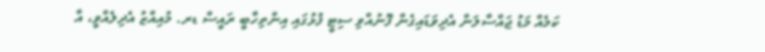ކަމެއް މަޑު ޖައްސާލަން އެދިވަޑައިގެން ފޮނުއްވި ސިޓީ ފުޅުގައި އިންތިހާބީ ރައީސް ޑރ. މުއިއްޒު އެދިލެއްވީ، އާ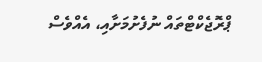ޕްރޮޖެކްޓްތައް ނުފެށުމަށާއި، އެއްވެސް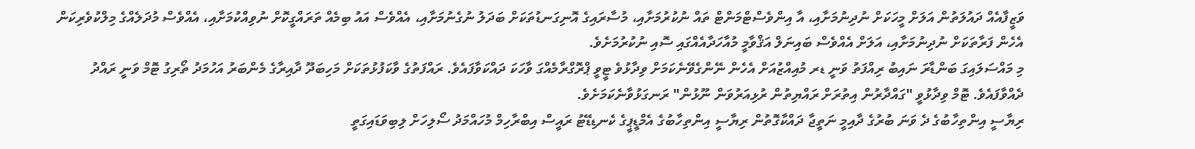ވަޒީފާއެއް ދައުލަތުން އަލަށް މީހަކަށް ނުދިނުމަށާއި، އާ އިންވެސްޓްމަންޓް ތައް ނުކުރުމަށާއި، މުސާރައިގެ އޮނިގަނޑުތަކަށް ބަދަލު ނުގެނުމަށާއި، އެއްވެސް އައު ބިމެއް ތަރައްގީކޮށް ނުވިއްކުމަށާއި، އެއްވެސް މުދަލެއްގެ މިލްކުވެރިކަން އެހެން ފަރާތަކަށް ނުދިނުމަށާއި، އަލަށް އެއްވެސް ބައިނަލް އަޤްވާމީ މުއާހަދާއެއްގައި ސޮއި ނުކުރުމަށެވެ.
މި މައްސަލައިގަ ބަންޑާރަ ނައިބު ރިއްފަތު ވަނީ ޑރ މުއިއްޒުއަށް އެހެން ނޭންގެވޭނެކަމަށް ވިދާޅުވެ ޓީވީ ޕްރޮގްރާމެއްގަ ވާހަކަ ދައްކަވާފައެވެ. ރައްފަތުގެ ވާކަފުޅުތަކަށް މަހިބަދޫ ދާއިރާގެ މެންބަރު އަހުމަދު ތޯރިގު ޓޮމް ވަނީ ރައްދު ދެއްވާފައެވެ. ޓޮމް ވިދާޅުވީ "ގައްދާރުން އިތުރަށް ރައްޔިތުން ރުޅިއަރުވަން ނޫޅުން" ރަނގަޅުވާނެކަމަށެވެ.
ރިޔާސީ އިންތިހާބުގެ ދެ ވަނަ ބުރުގެ ދާއިމީ ނަތީޖާ ދައްކާގޮތުން ރިޔާސީ އިންތިހާބުގެ އެމްޑީޕީގެ ކެނޑިޑޭޓު ރައީސް އިބްރާހިމް މުހައްމަދު ސޯލިހަށް ލިބިވަޑައިގަތީ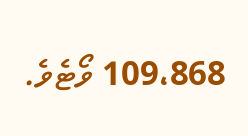109،868 ވޯޓެވެ.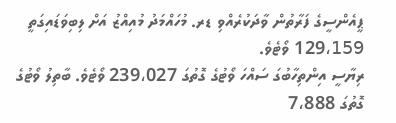ޕީއެންސީގެ ފަރާތުން ވާދަކުރެއްވި ޑރ. މުހައްމަދު މުއިއްޒު އަށް ލިބިވަޑައިގަތީ 129،159 ވޯޓެވެ.
ރިޔާސީ އިންތިހާބުގަ ސައްހަ ވޯޓުގެ ގޮތުގަ 239،027 ވޯޓެވެ. ބާތިލު ވޯޓުގެ ގޮތުގަ 7،888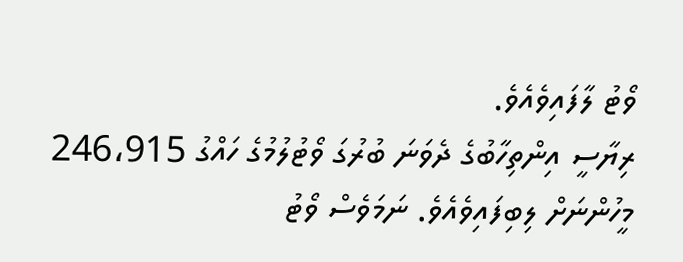ވޯޓު ލާފައިވެއެވެ.
ރިޔާސީ އިންތިހާބުގެ ދެވަނަ ބުރުގަ ވޯޓުލުމުގެ ހައްގު 246،915 މީހުންނަށް ލިބިފައިވެއެވެ. ނަމަވެސް ވޯޓު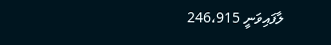ލާފައިވަނީ 246،915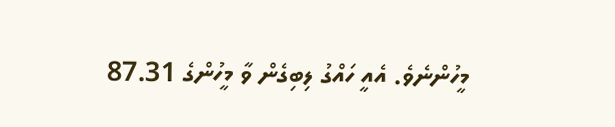މީހުންނެވެ. އެއީ ހައްގު ލިބިގެން ވާ މީހުންގެ 87.31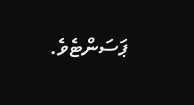ޕަސަންޓެވެ.